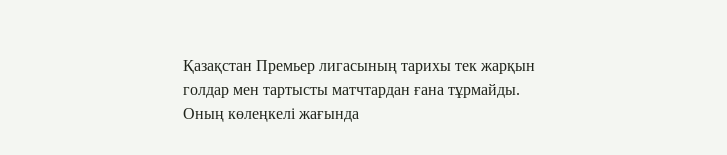Қазақстан Премьер лигасының тарихы тек жарқын голдар мен тартысты матчтардан ғана тұрмайды. Оның көлеңкелі жағында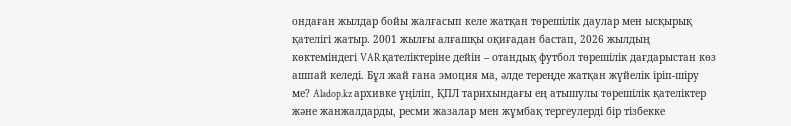ондаған жылдар бойы жалғасып келе жатқан төрешілік даулар мен ысқырық қателігі жатыр. 2001 жылғы алғашқы оқиғадан бастап, 2026 жылдың көктеміндегі VAR қателіктеріне дейін – отандық футбол төрешілік дағдарыстан көз ашпай келеді. Бұл жай ғана эмоция ма, әлде тереңде жатқан жүйелік іріп-шіру ме? Aladop.kz архивке үңіліп, ҚПЛ тарихындағы ең атышулы төрешілік қателіктер және жанжалдарды, ресми жазалар мен жұмбақ тергеулерді бір тізбекке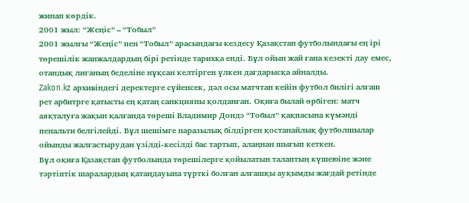жинап көрдік.
2001 жыл: “Жеңіс” – “Тобыл”
2001 жылғы “Жеңіс” пен “Тобыл” арасындағы кездесу Қазақстан футболындағы ең ірі төрешілік жанжалдардың бірі ретінде тарихқа енді. Бұл ойын жай ғана кезекті дау емес, отандық лиганың беделіне нұқсан келтірген үлкен дағдарысқа айналды.
Zakon.kz архивіндегі деректерге сүйенсек, дәл осы матчтан кейін футбол билігі алғаш рет арбитрге қатысты ең қатаң санкцияны қолданған. Оқиға былай өрбіген: матч аяқталуға жақын қалғанда төреші Владимир Дондэ “Тобыл” қақпасына күмәнді пенальти белгілейді. Бұл шешімге наразылық білдірген қостанайлық футболшылар ойынды жалғастырудан үзілді-кесілді бас тартып, алаңнан шығып кеткен.
Бұл оқиға Қазақстан футболында төрешілерге қойылатын талаптың күшеюіне және тәртіптік шаралардың қатаңдауына түрткі болған алғашқы ауқымды жағдай ретінде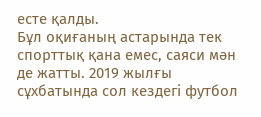есте қалды.
Бұл оқиғаның астарында тек спорттық қана емес, саяси мән де жатты. 2019 жылғы сұхбатында сол кездегі футбол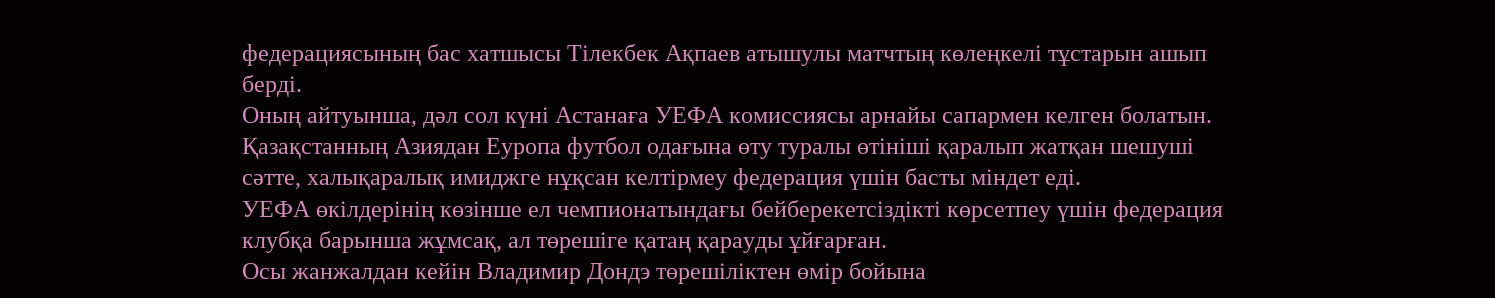федерациясының бас хатшысы Тілекбек Ақпаев атышулы матчтың көлеңкелі тұстарын ашып берді.
Оның айтуынша, дәл сол күні Астанаға УЕФА комиссиясы арнайы сапармен келген болатын. Қазақстанның Азиядан Еуропа футбол одағына өту туралы өтініші қаралып жатқан шешуші сәтте, халықаралық имиджге нұқсан келтірмеу федерация үшін басты міндет еді.
УЕФА өкілдерінің көзінше ел чемпионатындағы бейберекетсіздікті көрсетпеу үшін федерация клубқа барынша жұмсақ, ал төрешіге қатаң қарауды ұйғарған.
Осы жанжалдан кейін Владимир Дондэ төрешіліктен өмір бойына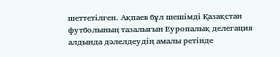шеттетілген. Ақпаев бұл шешімді Қазақстан футболының тазалығын Еуропалық делегация алдында дәлелдеудің амалы ретінде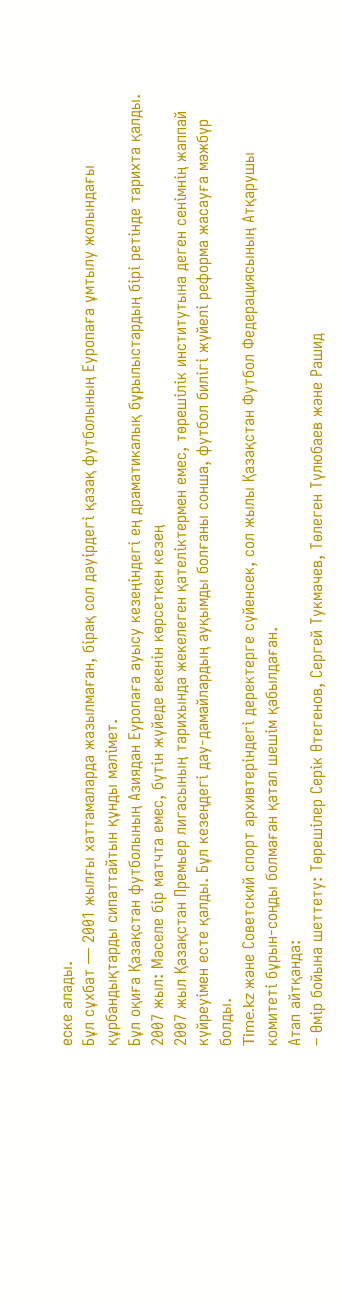еске алады.
Бұл сұхбат — 2001 жылғы хаттамаларда жазылмаған, бірақ сол дәуірдегі қазақ футболының Еуропаға ұмтылу жолындағы құрбандықтарды сипаттайтын құнды мәлімет.
Бұл оқиға Қазақстан футболының Азиядан Еуропаға ауысу кезеңіндегі ең драматикалық бұрылыстардың бірі ретінде тарихта қалды.
2007 жыл: Мәселе бір матчта емес, бүтін жүйеде екенін көрсеткен кезең
2007 жыл Қазақстан Премьер лигасының тарихында жекелеген қателіктермен емес, төрешілік институтына деген сенімнің жаппай күйреуімен есте қалды. Бұл кезеңдегі дау-дамайлардың ауқымды болғаны сонша, футбол билігі жүйелі реформа жасауға мәжбүр болды.
Time.kz және Советский спорт архивтеріндегі деректерге сүйенсек, сол жылы Қазақстан Футбол Федерациясының Атқарушы комитеті бұрын-соңды болмаған қатал шешім қабылдаған.
Атап айтқанда:
– Өмір бойына шеттету: Төрешілер Серік Өтегенов, Сергей Тукмачев, Төлеген Түлюбаев және Рашид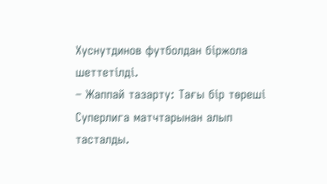Хуснутдинов футболдан біржола шеттетілді.
– Жаппай тазарту: Тағы бір төреші Суперлига матчтарынан алып тасталды.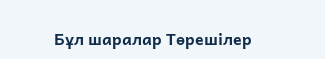Бұл шаралар Төрешілер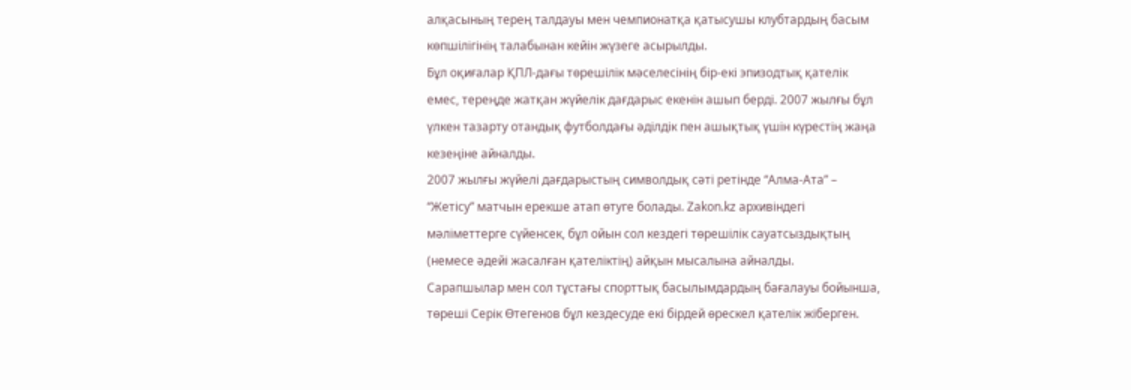алқасының терең талдауы мен чемпионатқа қатысушы клубтардың басым көпшілігінің талабынан кейін жүзеге асырылды.
Бұл оқиғалар ҚПЛ-дағы төрешілік мәселесінің бір-екі эпизодтық қателік емес, тереңде жатқан жүйелік дағдарыс екенін ашып берді. 2007 жылғы бұл үлкен тазарту отандық футболдағы әділдік пен ашықтық үшін күрестің жаңа кезеңіне айналды.
2007 жылғы жүйелі дағдарыстың символдық сәті ретінде “Алма-Ата” – “Жетісу” матчын ерекше атап өтуге болады. Zakon.kz архивіндегі мәліметтерге сүйенсек, бұл ойын сол кездегі төрешілік сауатсыздықтың (немесе әдейі жасалған қателіктің) айқын мысалына айналды.
Сарапшылар мен сол тұстағы спорттық басылымдардың бағалауы бойынша, төреші Серік Өтегенов бұл кездесуде екі бірдей өрескел қателік жіберген.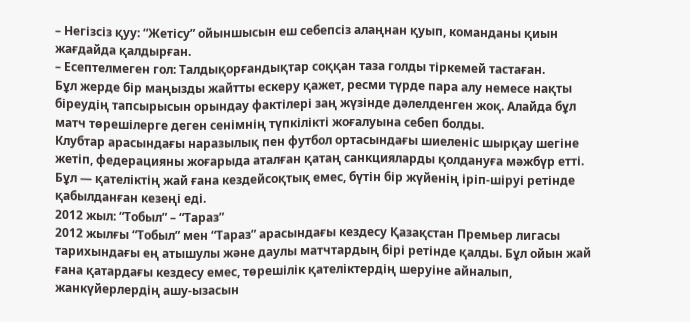– Негізсіз қуу: “Жетісу” ойыншысын еш себепсіз алаңнан қуып, команданы қиын жағдайда қалдырған.
– Есептелмеген гол: Талдықорғандықтар соққан таза голды тіркемей тастаған.
Бұл жерде бір маңызды жайтты ескеру қажет, ресми түрде пара алу немесе нақты біреудің тапсырысын орындау фактілері заң жүзінде дәлелденген жоқ. Алайда бұл матч төрешілерге деген сенімнің түпкілікті жоғалуына себеп болды.
Клубтар арасындағы наразылық пен футбол ортасындағы шиеленіс шырқау шегіне жетіп, федерацияны жоғарыда аталған қатаң санкцияларды қолдануға мәжбүр етті. Бұл — қателіктің жай ғана кездейсоқтық емес, бүтін бір жүйенің іріп-шіруі ретінде қабылданған кезеңі еді.
2012 жыл: “Тобыл” – “Тараз”
2012 жылғы “Тобыл” мен “Тараз” арасындағы кездесу Қазақстан Премьер лигасы тарихындағы ең атышулы және даулы матчтардың бірі ретінде қалды. Бұл ойын жай ғана қатардағы кездесу емес, төрешілік қателіктердің шеруіне айналып, жанкүйерлердің ашу-ызасын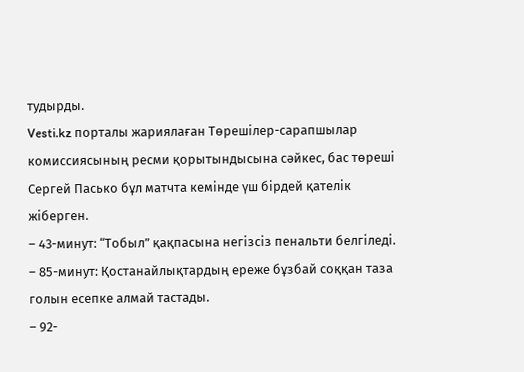тудырды.
Vesti.kz порталы жариялаған Төрешілер-сарапшылар комиссиясының ресми қорытындысына сәйкес, бас төреші Сергей Пасько бұл матчта кемінде үш бірдей қателік жіберген.
– 43-минут: “Тобыл” қақпасына негізсіз пенальти белгіледі.
– 85-минут: Қостанайлықтардың ереже бұзбай соққан таза голын есепке алмай тастады.
– 92-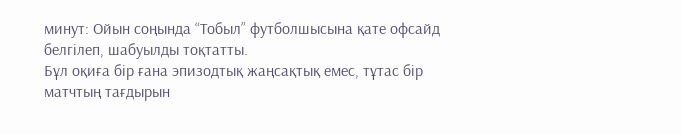минут: Ойын соңында “Тобыл” футболшысына қате офсайд белгілеп, шабуылды тоқтатты.
Бұл оқиға бір ғана эпизодтық жаңсақтық емес, тұтас бір матчтың тағдырын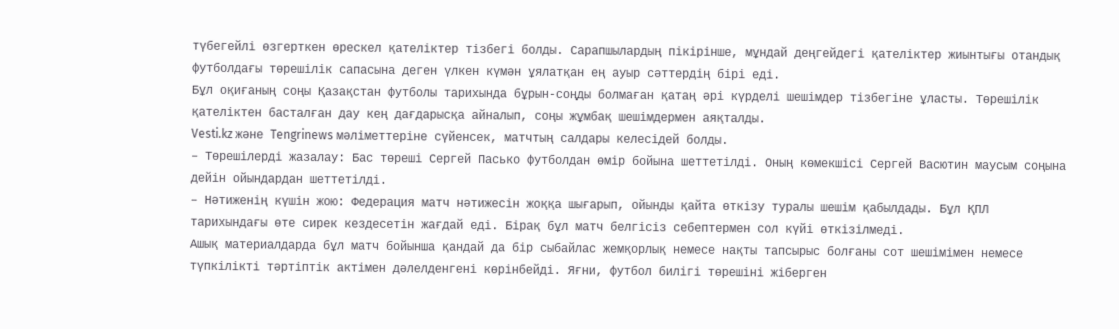түбегейлі өзгерткен өрескел қателіктер тізбегі болды. Сарапшылардың пікірінше, мұндай деңгейдегі қателіктер жиынтығы отандық футболдағы төрешілік сапасына деген үлкен күмән ұялатқан ең ауыр сәттердің бірі еді.
Бұл оқиғаның соңы Қазақстан футболы тарихында бұрын-соңды болмаған қатаң әрі күрделі шешімдер тізбегіне ұласты. Төрешілік қателіктен басталған дау кең дағдарысқа айналып, соңы жұмбақ шешімдермен аяқталды.
Vesti.kz және Tengrinews мәліметтеріне сүйенсек, матчтың салдары келесідей болды.
– Төрешілерді жазалау: Бас төреші Сергей Пасько футболдан өмір бойына шеттетілді. Оның көмекшісі Сергей Васютин маусым соңына дейін ойындардан шеттетілді.
– Нәтиженің күшін жою: Федерация матч нәтижесін жоққа шығарып, ойынды қайта өткізу туралы шешім қабылдады. Бұл ҚПЛ тарихындағы өте сирек кездесетін жағдай еді. Бірақ бұл матч белгісіз себептермен сол күйі өткізілмеді.
Ашық материалдарда бұл матч бойынша қандай да бір сыбайлас жемқорлық немесе нақты тапсырыс болғаны сот шешімімен немесе түпкілікті тәртіптік актімен дәлелденгені көрінбейді. Яғни, футбол билігі төрешіні жіберген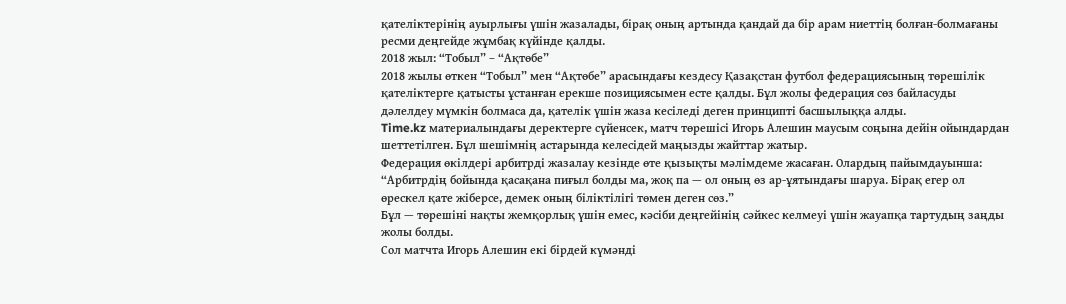қателіктерінің ауырлығы үшін жазалады, бірақ оның артында қандай да бір арам ниеттің болған-болмағаны ресми деңгейде жұмбақ күйінде қалды.
2018 жыл: “Тобыл” – “Ақтөбе”
2018 жылы өткен “Тобыл” мен “Ақтөбе” арасындағы кездесу Қазақстан футбол федерациясының төрешілік қателіктерге қатысты ұстанған ерекше позициясымен есте қалды. Бұл жолы федерация сөз байласуды дәлелдеу мүмкін болмаса да, қателік үшін жаза кесіледі деген принципті басшылыққа алды.
Time.kz материалындағы деректерге сүйенсек, матч төрешісі Игорь Алешин маусым соңына дейін ойындардан шеттетілген. Бұл шешімнің астарында келесідей маңызды жайттар жатыр.
Федерация өкілдері арбитрді жазалау кезінде өте қызықты мәлімдеме жасаған. Олардың пайымдауынша: “Арбитрдің бойында қасақана пиғыл болды ма, жоқ па — ол оның өз ар-ұятындағы шаруа. Бірақ егер ол өрескел қате жіберсе, демек оның біліктілігі төмен деген сөз.”
Бұл — төрешіні нақты жемқорлық үшін емес, кәсіби деңгейінің сәйкес келмеуі үшін жауапқа тартудың заңды жолы болды.
Сол матчта Игорь Алешин екі бірдей күмәнді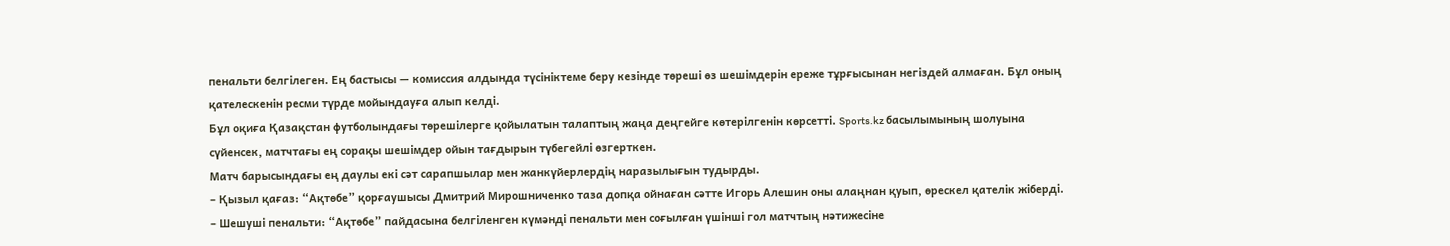пенальти белгілеген. Ең бастысы — комиссия алдында түсініктеме беру кезінде төреші өз шешімдерін ереже тұрғысынан негіздей алмаған. Бұл оның қателескенін ресми түрде мойындауға алып келді.
Бұл оқиға Қазақстан футболындағы төрешілерге қойылатын талаптың жаңа деңгейге көтерілгенін көрсетті. Sports.kz басылымының шолуына сүйенсек, матчтағы ең сорақы шешімдер ойын тағдырын түбегейлі өзгерткен.
Матч барысындағы ең даулы екі сәт сарапшылар мен жанкүйерлердің наразылығын тудырды.
– Қызыл қағаз: “Ақтөбе” қорғаушысы Дмитрий Мирошниченко таза допқа ойнаған сәтте Игорь Алешин оны алаңнан қуып, өрескел қателік жіберді.
– Шешуші пенальти: “Ақтөбе” пайдасына белгіленген күмәнді пенальти мен соғылған үшінші гол матчтың нәтижесіне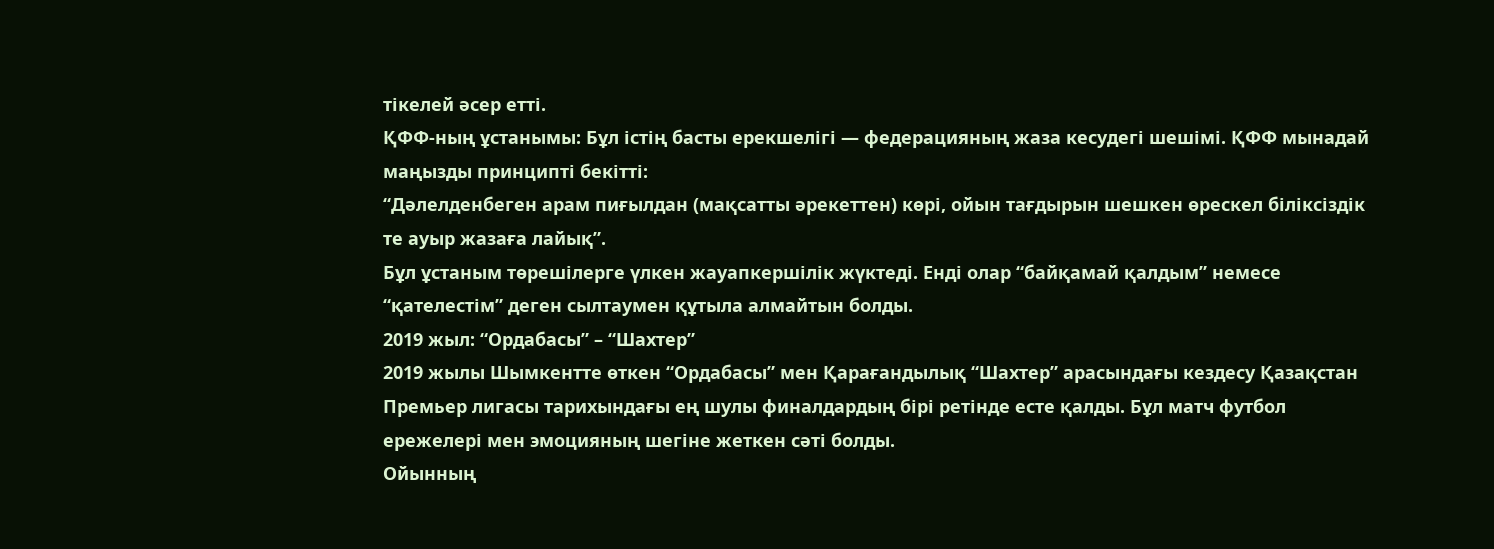тікелей әсер етті.
ҚФФ-ның ұстанымы: Бұл істің басты ерекшелігі — федерацияның жаза кесудегі шешімі. ҚФФ мынадай маңызды принципті бекітті:
“Дәлелденбеген арам пиғылдан (мақсатты әрекеттен) көрі, ойын тағдырын шешкен өрескел біліксіздік те ауыр жазаға лайық”.
Бұл ұстаным төрешілерге үлкен жауапкершілік жүктеді. Енді олар “байқамай қалдым” немесе “қателестім” деген сылтаумен құтыла алмайтын болды.
2019 жыл: “Ордабасы” – “Шахтер”
2019 жылы Шымкентте өткен “Ордабасы” мен Қарағандылық “Шахтер” арасындағы кездесу Қазақстан Премьер лигасы тарихындағы ең шулы финалдардың бірі ретінде есте қалды. Бұл матч футбол ережелері мен эмоцияның шегіне жеткен сәті болды.
Ойынның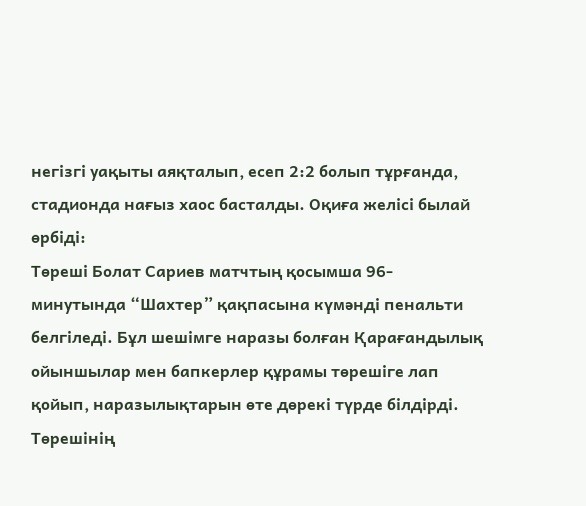негізгі уақыты аяқталып, есеп 2:2 болып тұрғанда, стадионда нағыз хаос басталды. Оқиға желісі былай өрбіді:
Төреші Болат Сариев матчтың қосымша 96-минутында “Шахтер” қақпасына күмәнді пенальти белгіледі. Бұл шешімге наразы болған Қарағандылық ойыншылар мен бапкерлер құрамы төрешіге лап қойып, наразылықтарын өте дөрекі түрде білдірді. Төрешінің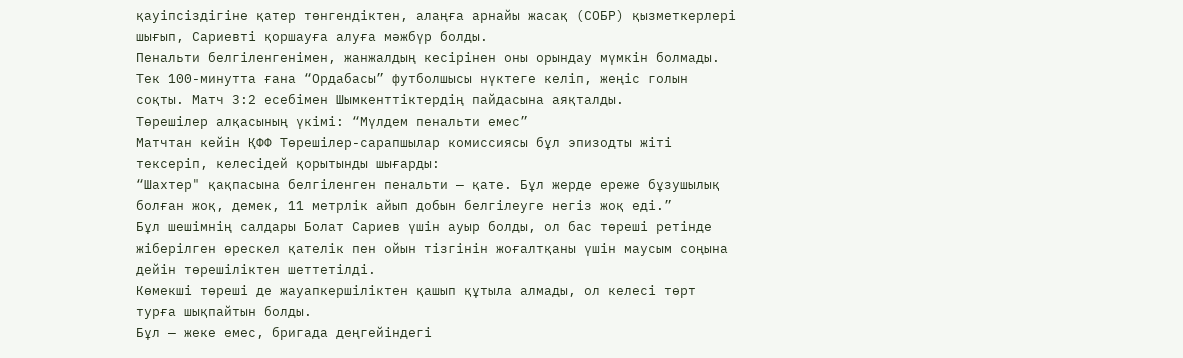қауіпсіздігіне қатер төнгендіктен, алаңға арнайы жасақ (СОБР) қызметкерлері шығып, Сариевті қоршауға алуға мәжбүр болды.
Пенальти белгіленгенімен, жанжалдың кесірінен оны орындау мүмкін болмады. Тек 100-минутта ғана “Ордабасы” футболшысы нүктеге келіп, жеңіс голын соқты. Матч 3:2 есебімен Шымкенттіктердің пайдасына аяқталды.
Төрешілер алқасының үкімі: “Мүлдем пенальти емес”
Матчтан кейін ҚФФ Төрешілер-сарапшылар комиссиясы бұл эпизодты жіті тексеріп, келесідей қорытынды шығарды:
“Шахтер" қақпасына белгіленген пенальти — қате. Бұл жерде ереже бұзушылық болған жоқ, демек, 11 метрлік айып добын белгілеуге негіз жоқ еді.”
Бұл шешімнің салдары Болат Сариев үшін ауыр болды, ол бас төреші ретінде жіберілген өрескел қателік пен ойын тізгінін жоғалтқаны үшін маусым соңына дейін төрешіліктен шеттетілді.
Көмекші төреші де жауапкершіліктен қашып құтыла алмады, ол келесі төрт турға шықпайтын болды.
Бұл — жеке емес, бригада деңгейіндегі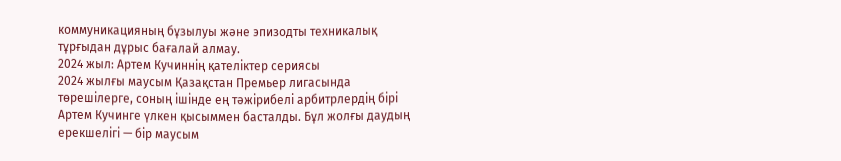коммуникацияның бұзылуы және эпизодты техникалық тұрғыдан дұрыс бағалай алмау.
2024 жыл: Артем Кучиннің қателіктер сериясы
2024 жылғы маусым Қазақстан Премьер лигасында төрешілерге, соның ішінде ең тәжірибелі арбитрлердің бірі Артем Кучинге үлкен қысыммен басталды. Бұл жолғы даудың ерекшелігі — бір маусым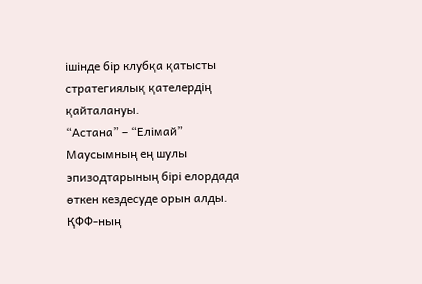ішінде бір клубқа қатысты стратегиялық қателердің қайталануы.
“Астана” – “Елімай”
Маусымның ең шулы эпизодтарының бірі елордада өткен кездесуде орын алды. ҚФФ-ның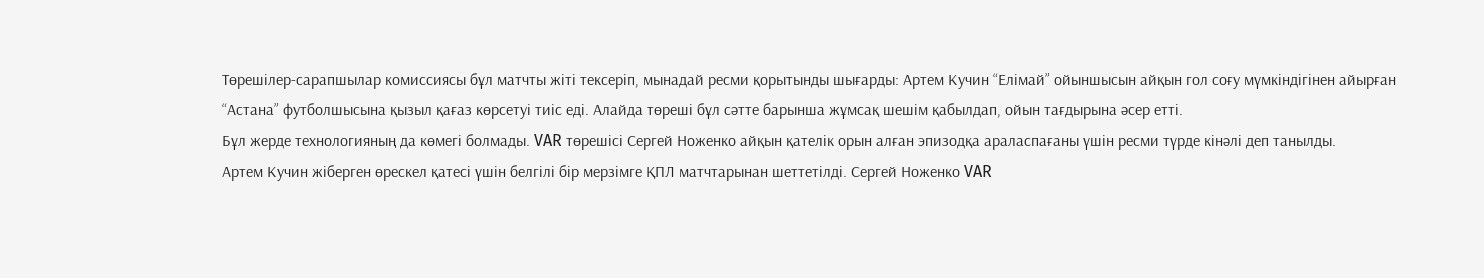Төрешілер-сарапшылар комиссиясы бұл матчты жіті тексеріп, мынадай ресми қорытынды шығарды: Артем Кучин “Елімай” ойыншысын айқын гол соғу мүмкіндігінен айырған “Астана” футболшысына қызыл қағаз көрсетуі тиіс еді. Алайда төреші бұл сәтте барынша жұмсақ шешім қабылдап, ойын тағдырына әсер етті.
Бұл жерде технологияның да көмегі болмады. VAR төрешісі Сергей Ноженко айқын қателік орын алған эпизодқа араласпағаны үшін ресми түрде кінәлі деп танылды.
Артем Кучин жіберген өрескел қатесі үшін белгілі бір мерзімге ҚПЛ матчтарынан шеттетілді. Сергей Ноженко VAR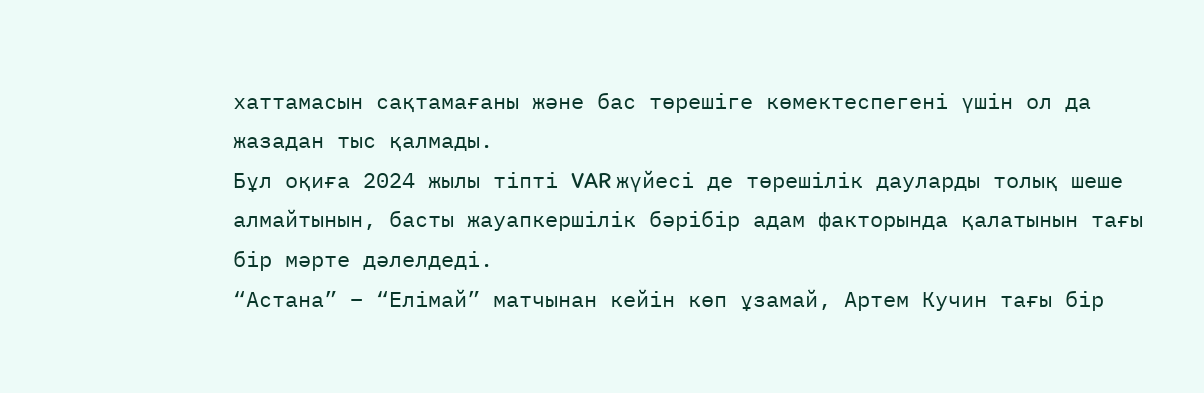хаттамасын сақтамағаны және бас төрешіге көмектеспегені үшін ол да жазадан тыс қалмады.
Бұл оқиға 2024 жылы тіпті VAR жүйесі де төрешілік дауларды толық шеше алмайтынын, басты жауапкершілік бәрібір адам факторында қалатынын тағы бір мәрте дәлелдеді.
“Астана” – “Елімай” матчынан кейін көп ұзамай, Артем Кучин тағы бір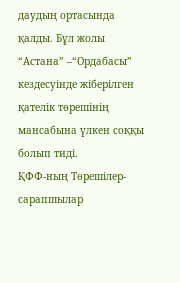даудың ортасында қалды. Бұл жолы “Астана” –“Ордабасы” кездесуінде жіберілген қателік төрешінің мансабына үлкен соққы болып тиді.
ҚФФ-ның Төрешілер-сарапшылар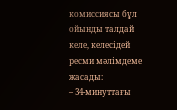комиссиясы бұл ойынды талдай келе, келесідей ресми мәлімдеме жасады:
– 34-минуттағы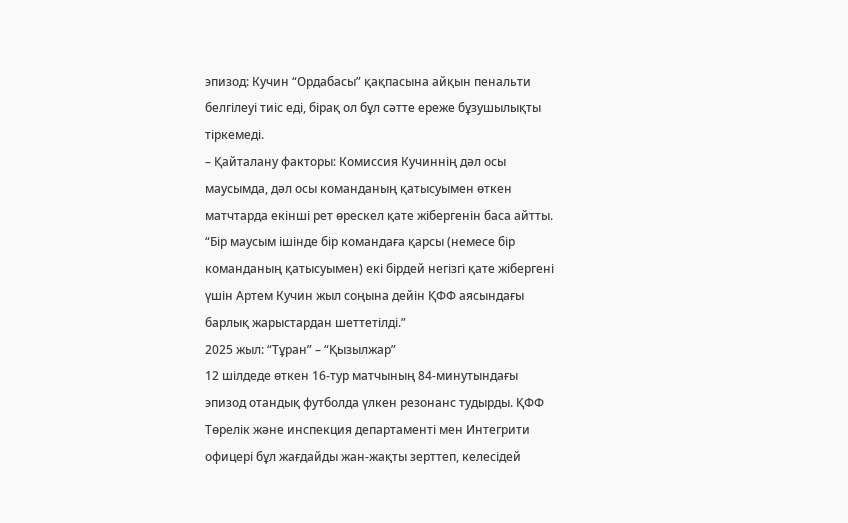эпизод: Кучин “Ордабасы” қақпасына айқын пенальти белгілеуі тиіс еді, бірақ ол бұл сәтте ереже бұзушылықты тіркемеді.
– Қайталану факторы: Комиссия Кучиннің дәл осы маусымда, дәл осы команданың қатысуымен өткен матчтарда екінші рет өрескел қате жібергенін баса айтты.
“Бір маусым ішінде бір командаға қарсы (немесе бір команданың қатысуымен) екі бірдей негізгі қате жібергені үшін Артем Кучин жыл соңына дейін ҚФФ аясындағы барлық жарыстардан шеттетілді.”
2025 жыл: “Тұран” – “Қызылжар”
12 шілдеде өткен 16-тур матчының 84-минутындағы эпизод отандық футболда үлкен резонанс тудырды. ҚФФ Төрелік және инспекция департаменті мен Интегрити офицері бұл жағдайды жан-жақты зерттеп, келесідей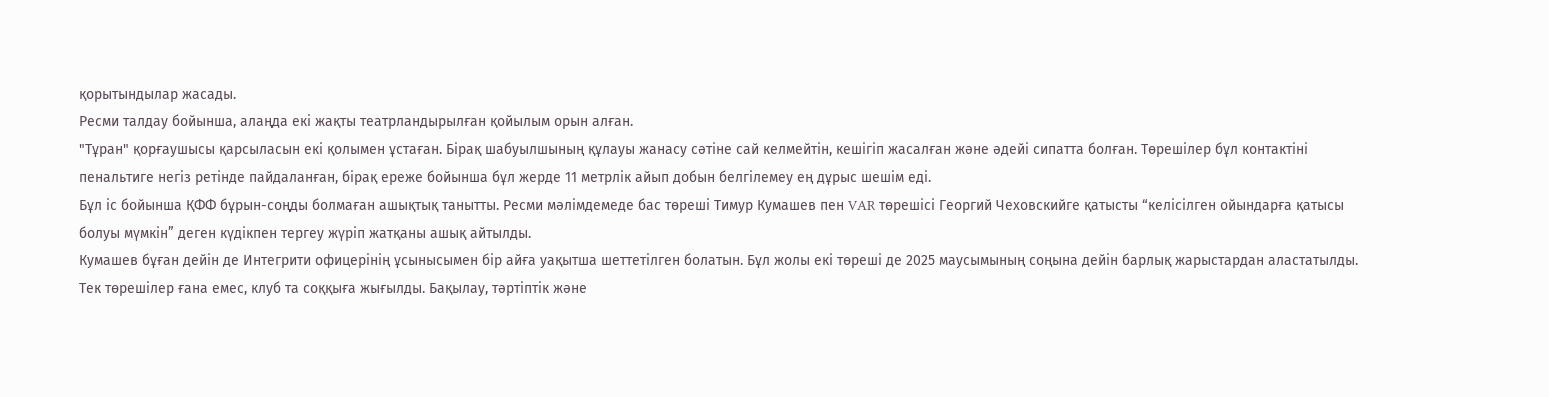қорытындылар жасады.
Ресми талдау бойынша, алаңда екі жақты театрландырылған қойылым орын алған.
"Тұран" қорғаушысы қарсыласын екі қолымен ұстаған. Бірақ шабуылшының құлауы жанасу сәтіне сай келмейтін, кешігіп жасалған және әдейі сипатта болған. Төрешілер бұл контактіні пенальтиге негіз ретінде пайдаланған, бірақ ереже бойынша бұл жерде 11 метрлік айып добын белгілемеу ең дұрыс шешім еді.
Бұл іс бойынша ҚФФ бұрын-соңды болмаған ашықтық танытты. Ресми мәлімдемеде бас төреші Тимур Кумашев пен VAR төрешісі Георгий Чеховскийге қатысты “келісілген ойындарға қатысы болуы мүмкін” деген күдікпен тергеу жүріп жатқаны ашық айтылды.
Кумашев бұған дейін де Интегрити офицерінің ұсынысымен бір айға уақытша шеттетілген болатын. Бұл жолы екі төреші де 2025 маусымының соңына дейін барлық жарыстардан аластатылды.
Тек төрешілер ғана емес, клуб та соққыға жығылды. Бақылау, тәртіптік және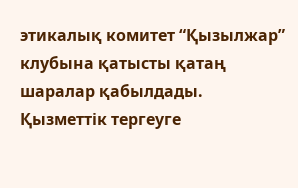этикалық комитет “Қызылжар” клубына қатысты қатаң шаралар қабылдады.
Қызметтік тергеуге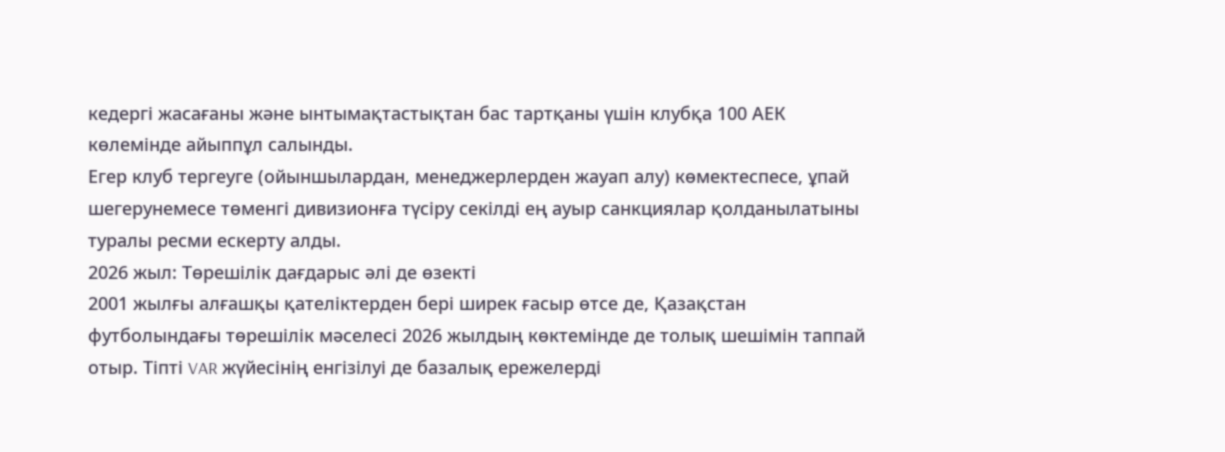кедергі жасағаны және ынтымақтастықтан бас тартқаны үшін клубқа 100 АЕК көлемінде айыппұл салынды.
Егер клуб тергеуге (ойыншылардан, менеджерлерден жауап алу) көмектеспесе, ұпай шегерунемесе төменгі дивизионға түсіру секілді ең ауыр санкциялар қолданылатыны туралы ресми ескерту алды.
2026 жыл: Төрешілік дағдарыс әлі де өзекті
2001 жылғы алғашқы қателіктерден бері ширек ғасыр өтсе де, Қазақстан футболындағы төрешілік мәселесі 2026 жылдың көктемінде де толық шешімін таппай отыр. Тіпті VAR жүйесінің енгізілуі де базалық ережелерді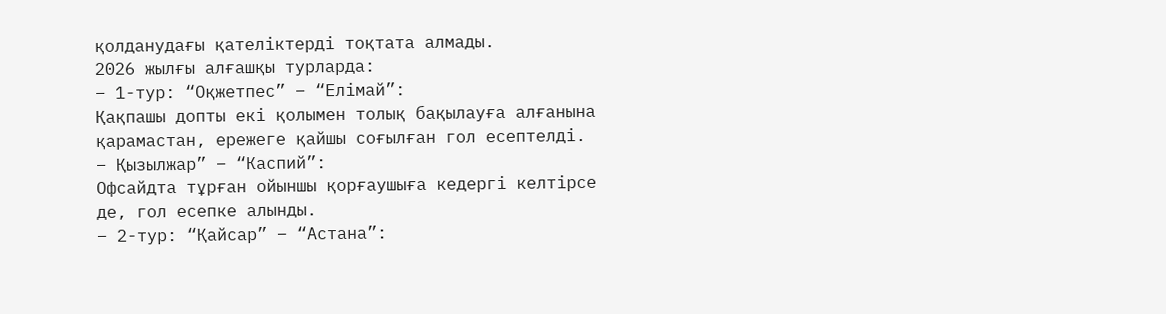қолданудағы қателіктерді тоқтата алмады.
2026 жылғы алғашқы турларда:
– 1-тур: “Оқжетпес” – “Елімай”:
Қақпашы допты екі қолымен толық бақылауға алғанына қарамастан, ережеге қайшы соғылған гол есептелді.
– Қызылжар” – “Каспий”:
Офсайдта тұрған ойыншы қорғаушыға кедергі келтірсе де, гол есепке алынды.
– 2-тур: “Қайсар” – “Астана”: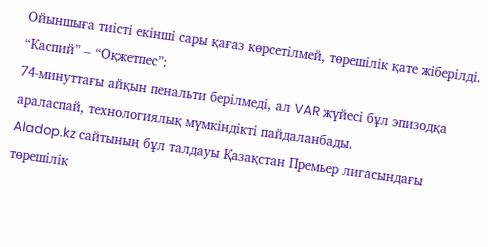Ойыншыға тиісті екінші сары қағаз көрсетілмей, төрешілік қате жіберілді.
“Каспий” – “Оқжетпес”:
74-минуттағы айқын пенальти берілмеді, ал VAR жүйесі бұл эпизодқа араласпай, технологиялық мүмкіндікті пайдаланбады.
Aladop.kz сайтының бұл талдауы Қазақстан Премьер лигасындағы төрешілік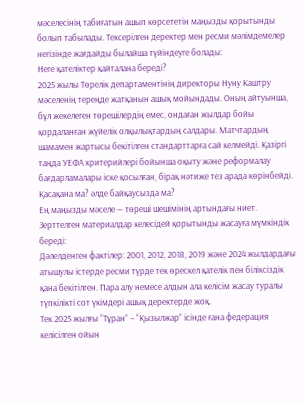мәселесінің табиғатын ашып көрсететін маңызды қорытынды болып табылады. Тексерілген деректер мен ресми мәлімдемелер негізінде жағдайды былайша түйіндеуге болады:
Неге қателіктер қайталана береді?
2025 жылы Төрелік департаментінің директоры Нуну Каштру мәселенің тереңде жатқанын ашық мойындады. Оның айтуынша, бұл жекелеген төрешілердің емес, ондаған жылдар бойы қордаланған жүйелік олқылықтардың салдары. Матчтардың шамамен жартысы бекітілген стандарттарға сай келмейді. Қазіргі таңда УЕФА критерийлері бойынша оқыту және реформалау бағдарламалары іске қосылған, бірақ нәтиже тез арада көрінбейді.
Қасақана ма? әлде байқаусызда ма?
Ең маңызды мәселе — төреші шешімінің артындағы ниет. Зерттелген материалдар келесідей қорытынды жасауға мүмкіндік береді:
Дәлелденген фактілер: 2001, 2012, 2018, 2019 және 2024 жылдардағы атышулы істерде ресми түрде тек өрескел қателік пен біліксіздік қана бекітілген. Пара алу немесе алдын ала келісім жасау туралы түпкілікті сот үкімдері ашық деректерде жоқ.
Тек 2025 жылғы “Тұран” – “Қызылжар” ісінде ғана федерация келісілген ойын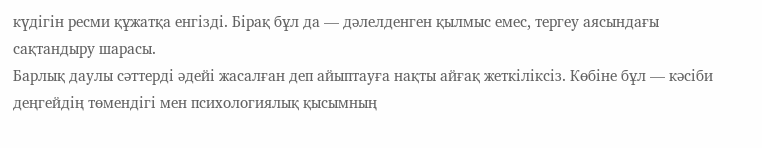күдігін ресми құжатқа енгізді. Бірақ бұл да — дәлелденген қылмыс емес, тергеу аясындағы сақтандыру шарасы.
Барлық даулы сәттерді әдейі жасалған деп айыптауға нақты айғақ жеткіліксіз. Көбіне бұл — кәсіби деңгейдің төмендігі мен психологиялық қысымның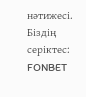нәтижесі.
Біздің серіктес: FONBET